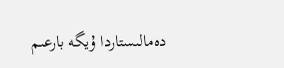دەمالىستاردا ۇيگە بارعىم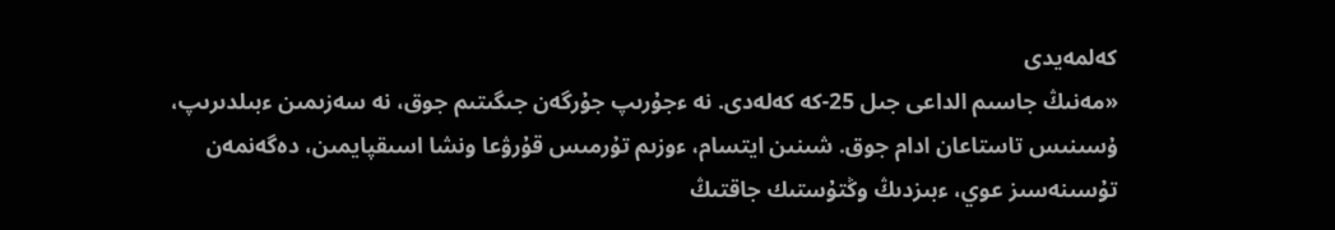كەلمەيدى
«مەنىڭ جاسىم الداعى جىل 25-كە كەلەدى. نە ءجۇرىپ جۇرگەن جىگىتىم جوق، نە سەزىمىن ءبىلدىرىپ، ۇسىنىس تاستاعان ادام جوق. شىنىن ايتسام، ءوزىم تۇرمىس قۇرۋعا ونشا اسىقپايمىن، دەگەنمەن تۇسىنەسىز عوي، ءبىزدىڭ وڭتۇستىك جاقتىڭ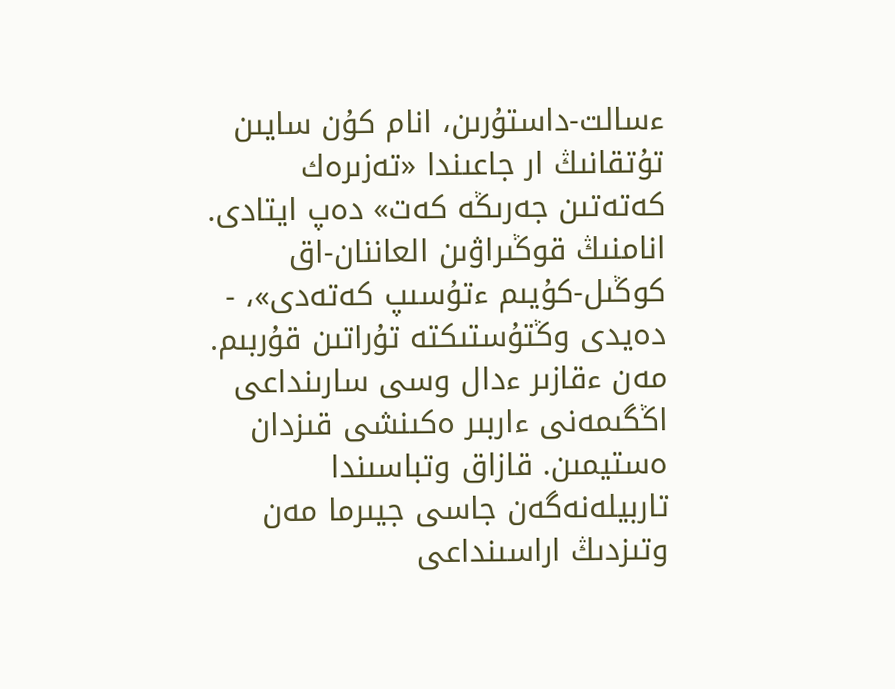ءسالت-داستۇرىن، انام كۇن سايىن تۇتقانىڭ ار جاعىندا «تەزىرەك كەتەتىن جەرىڭە كەت» دەپ ايتادى. انامنىڭ قوڭىراۋىن العاننان-اق كوڭىل-كۇيىم ءتۇسىپ كەتەدى»، - دەيدى وڭتۇستىكتە تۇراتىن قۇربىم. مەن ءقازىر ءدال وسى سارىنداعى اڭگىمەنى ءاربىر ەكىنشى قىزدان ەستيمىن. قازاق وتباسىندا تاربيلەنەگەن جاسى جيىرما مەن وتىزدىڭ اراسىنداعى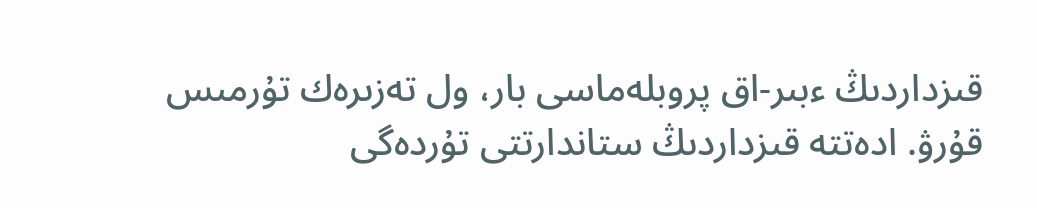قىزداردىڭ ءبىر-اق پروبلەماسى بار، ول تەزىرەك تۇرمىس قۇرۋ. ادەتتە قىزداردىڭ ستاندارتتى تۇردەگى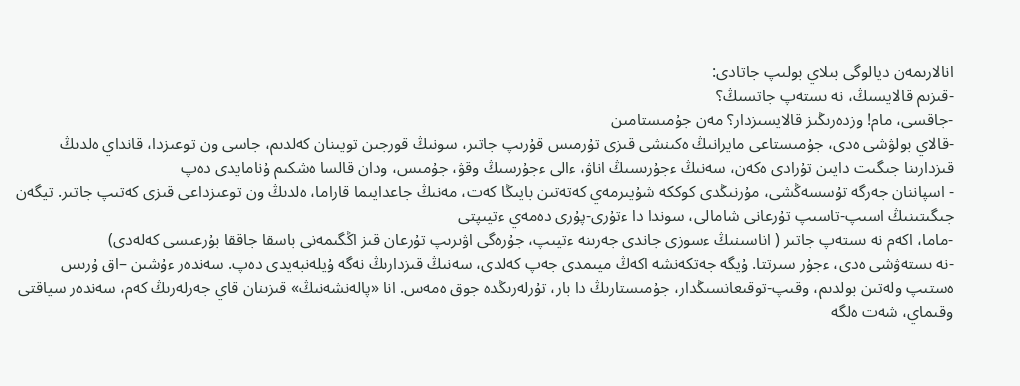انالارىمەن ديالوگى بىلاي بولىپ جاتادى:
-قىزىم قالايسىڭ، نە ىستەپ جاتسىڭ؟
-جاقسى، مام! وزدەرىڭىز قالايسىزدار؟ مەن جۇمىستامىن
-قالاي بولۋشى ەدى، جۇمىستاعى مايرانىڭ ەكىنشى قىزى تۇرمىس قۇرىپ جاتىر، سونىڭ قورجىن تويىنان كەلدىم، جاسى ون توعىزدا، قانداي ەلدىڭ قىزدارىنا جىگىت دايىن تۇرادى ەكەن، سەنىڭ ءجۇرىسىڭ اناۋ، ءالى ءجۇرسىڭ وقۋ، جۇمىس، ودان قالسا ەشكىم ۇنامايدى دەپ
- اسپاننان جەرگە تۇسسەڭشى، مۇرنىڭدى كوككە شۇيىرمەي كەتەتىن بايىڭا كەت، مەنىڭ جاعدايىما قاراما، ەلدىڭ ون توعىزداعى قىزى كەتىپ جاتىر. تيگەن جىگىتىنىڭ اسىپ-تاسىپ تۇرعانى شامالى، سوندا دا ءتۇرى-پۇرى دەمەي ءتيىپتى
-ماما، اكەم نە ىستەپ جاتىر ( اناسىنىڭ ءسوزى جاندى جەرىنە ءتيىپ، جۇرەگى اۋىرىپ تۇرعان قىز اڭگىمەنى باسقا جاققا بۇرعىسى كەلەدى)
-نە ىستەۋشى ەدى، ءجۇر سىرتتا. ۇيگە جەتكەنشە اكەڭ ميىمدى جەپ كەلدى، سەنىڭ قىزدارىڭ نەگە ۇيلەنبەيدى دەپ. سەندەر ءۇشىن –اق ۇرىس ەستىپ ولەتىن بولدىم، وقىپ-توقىعانسىڭدار، جۇمىستارىڭ دا بار، تۇرلەرىڭدە جوق ەمەس. انا «پالەنشەنىڭ» قىزىنان قاي جەرلەرىڭ كەم، سەندەر سياقتى وقىماي، شەت ەلگە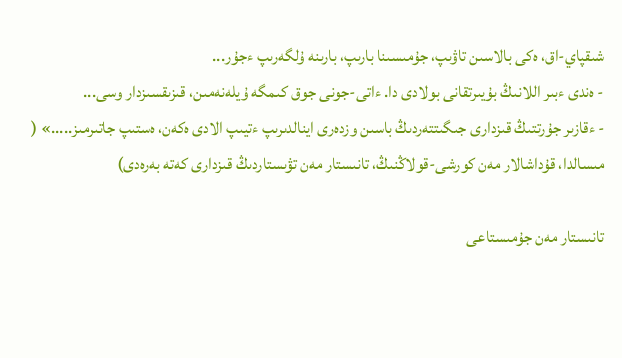شىقپاي-اق، ەكى بالاسىن تاۋىپ، جۇمىسىنا بارىپ، بارىنە ۇلگەرىپ ءجۇر...
- ەندى ءبىر اللانىڭ بۇيىرتقانى بولادى دا. ءاتى-جونى جوق كىمگە ۇيلەنەمىن، قىزىقسىزدار وسى...
- ءقازىر جۇرتتىڭ قىزدارى جىگىتتەردىڭ باسىن وزدەرى اينالدىرىپ ءتيىپ الادى ەكەن، ەستىپ جاتىرمىز.....» ( مىسالدا، قۇداشالار مەن كورشى-قولاڭنىڭ، تانىستار مەن تۋىستاردىڭ قىزدارى كەتە بەرەدى)

تانىستار مەن جۇمىستاعى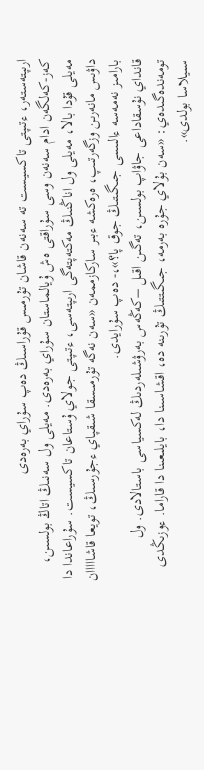ارىپتەستەر، ءتىپتى تاكسيست تە سەنەن قاشان تۇرمىس قۇراسىڭ دەپ سۇراي بەرەدى
كەز-كەلگەن ادام سەنەن وسى سۇراقتى ەش ۇيالماستان سۇراي بەرەدى. مەيلى ول سەنىڭ اتاڭ بولسىن، مەيلى قۇدا بالا، مەيلى ول اناڭنىڭ مەكتەپتەگى ارىپتەسى، ءتىپتى جولاي ۇستاعان تاكسيست. سۇراعاندا دا داۋىس مانەرىن وزگەرتىپ، ەرەكشە ءبىر ساركازممەن «سەن نەگە تۇرمىسقا شىقپاي ءجۇرسىڭ، تويعا قاشااااان بارامىز نەمەسە ءالىىىىى جىگىتىڭ جوق پا؟»،- دەپ سۇرايدى.
قانداي نۇسقاداعى جاۋاپ بولسىن، تەگىن اقىل –كەڭەس بەرۋشىلەردىڭ لەكسياسى باستالادى. ول تومەندەگىدەي: «سەن بۇلاي جۇرە بەرمە، جىگىتتىڭ تۇرىنە دە، اقشاسىنا دا، بايلىعىنا دا قاراما. ءوزىڭدى سىيلاسا بولدى».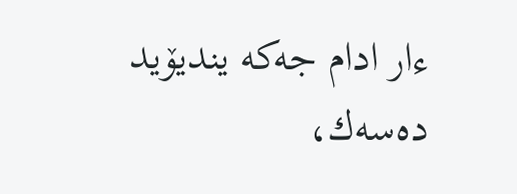ءار ادام جەكە ينديۆيد دەسەك،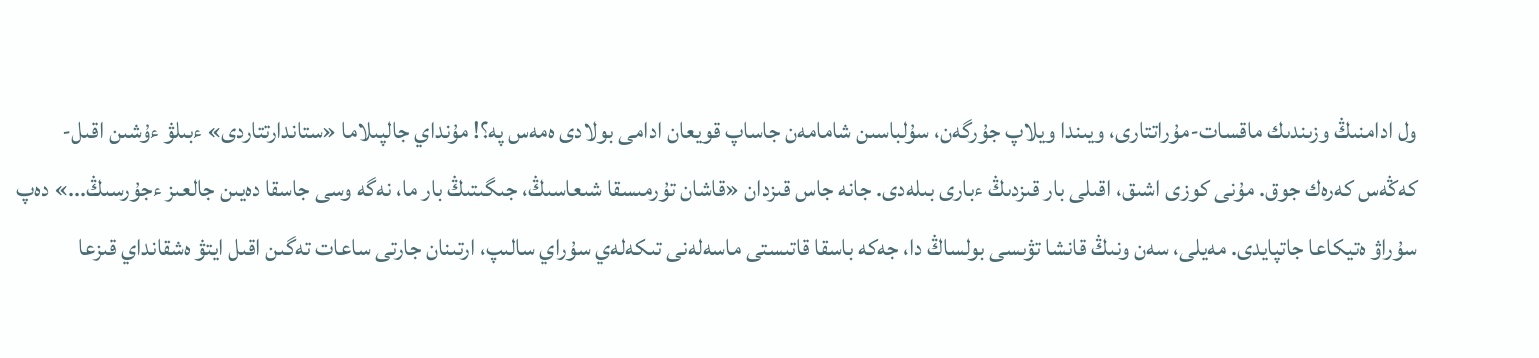ول ادامنىڭ وزىندىك ماقسات-مۇراتتارى، ويىندا ويلاپ جۇرگەن، سۇلباسىن شامامەن جاساپ قويعان ادامى بولادى ەمەس پە؟! مۇنداي جالپىلاما «ستاندارتتاردى» ءبىلۋ ءۇشىن اقىل-كەڭەس كەرەك جوق. مۇنى كوزى اشىق، اقىلى بار قىزدىڭ ءبارى بىلەدى. جانە جاس قىزدان «قاشان تۇرمىسقا شىعاسىڭ، جىگىتىڭ بار ما، نەگە وسى جاسقا دەيىن جالعىز ءجۇرسىڭ...» دەپ سۇراۋ ەتيكاعا جاتپايدى. مەيلى، سەن ونىڭ قانشا تۋىسى بولساڭ دا، جەكە باسقا قاتىستى ماسەلەنى تىكەلەي سۇراي سالىپ، ارتىنان جارتى ساعات تەگىن اقىل ايتۋ ەشقانداي قىزعا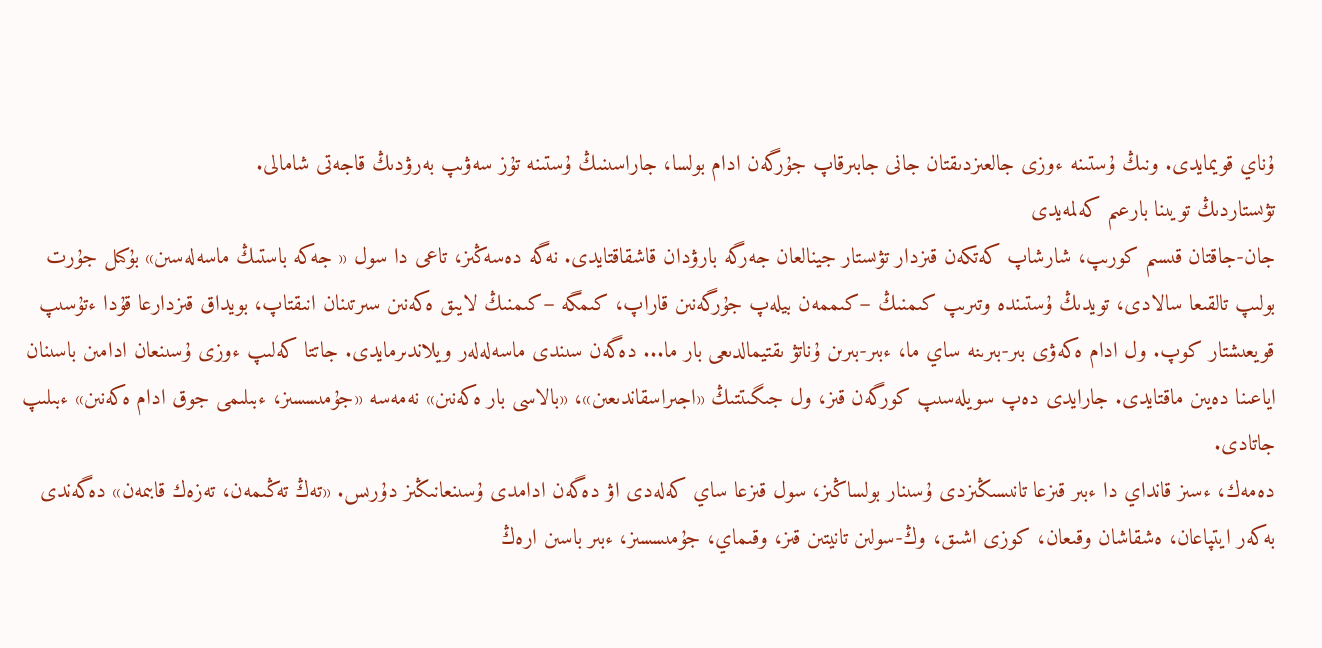ۇناي قويمايدى. ونىڭ ۇستىنە ءوزى جالعىزدىقتان جانى جابىرقاپ جۇرگەن ادام بولسا، جاراسىنىڭ ۇستىنە تۇز سەۋىپ بەرۋدىڭ قاجەتى شامالى.
تۋىستاردىڭ تويىنا بارعىم كەلمەيدى
جان-جاقتان قىسىم كورىپ، شارشاپ كەتكەن قىزدار تۋىستار جينالعان جەرگە بارۋدان قاشقاقتايدى. نەگە دەسەڭىز، تاعى دا سول « جەكە باستىڭ ماسەلەسىن» بۇكىل جۇرت بولىپ تالقىعا سالادى، تويدىڭ ۇستىندە وتىرىپ كىمنىڭ –كىممەن بيلەپ جۇرگەنىن قاراپ، كىمگە –كىمنىڭ لايىق ەكەنىن سىرتىنان انىقتاپ، بويداق قىزدارعا قۇدا ءتۇسىپ قويعىشتار كوپ. ول ادام ەكەۋى بىر-بىرىنە ساي ما، ءبىر-بىرىن ۇناتۋ ىقتيمالدىعى بار ما... دەگەن سىندى ماسەلەلەر ويلاندىرمايدى. جاتتا كەلىپ ءوزى ۇسىنعان ادامىن باسىنان اياعىنا دەيىن ماقتايدى. جارايدى دەپ سويلەسىپ كورگەن قىز، ول جىگىتتىڭ «اجىراسقاندىعىن»، «بالاسى بار ەكەنىن» نەمەسە «جۇمىسسىز، ءبىلىمى جوق ادام ەكەنىن» ءبىلىپ جاتادى.
دەمەك، ءسىز قانداي دا ءبىر قىزعا تانىسىڭىزدى ۇسىنار بولساڭىز، سول قىزعا ساي كەلەدى اۋ دەگەن ادامدى ۇسىنعانىڭىز دۇرىس. «تەڭ تەڭىمەن، تەزەك قابىمەن» دەگەندى بەكەر ايتپاعان، ەشقاشان وقىعان، كوزى اشىق، وڭ-سولىن تانيتىن قىز، وقىماي، جۇمىسسىز، ءبىر باسىن ارەڭ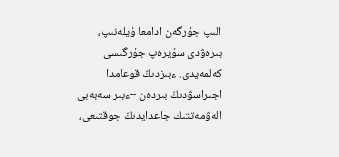الىپ جۇرگەن ادامعا ۇيلەنىپ، بىرەۋدى سۇيرەپ جۇرگىسى كەلمەيدى. ءبىزدىڭ قوعامدا اجىراسۋدىڭ بىردەن –ءبىر سەبەبى الەۋمەتتىك جاعدايدىڭ جوقتىعى،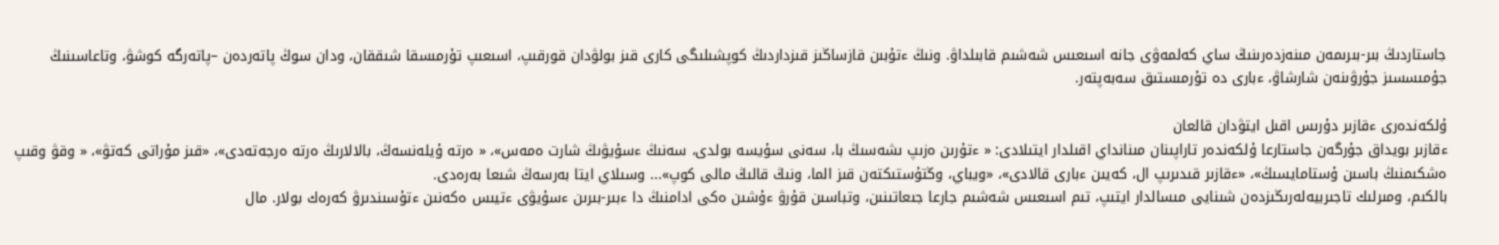جاستاردىڭ بىر-بىرىمەن مىنەزدەرىنىڭ ساي كەلمەۋى جانە اسىعىس شەشىم قابىلداۋ. ونىڭ ءتۇبىن قازساڭىز قىزداردىڭ كوپشىلىگى كارى قىز بولۋدان قورقىپ، اسىعىپ تۇرمىسقا شىققان، ودان سوڭ پاتەردەن –پاتەرگە كوشۋ، وتاعاسىنىڭ جۇمىسسىز جۇرۋىنەن شارشاۋ، ءبارى دە تۇرمىستىق سەبەپتەر.

ۇلكەندەرى ءقازىر دۇرىس اقىل ايتۋدان قالعان
ءقازىر بويداق جۇرگەن جاستارعا ۇلكەندەر تاراپىنان مىنانداي اقىلدار ايتىلادى: « ءتۇرىن ەزىپ ىشەسىڭ با، سەنى سۇيسە بولدى، سەنىڭ ءسۇيۋىڭ شارت ەمەس»، « ەرتە ۇيلەنسەڭ، بالالارىڭ ەرتە ەرجەتەدى»، «قىز مۇراتى كەتۋ»، « وقۋ وقىپ ەشكىمنىڭ باسىن ۇستامايسىڭ»، «ءقازىر قىدىرىپ ال، كەيىن ءبارى قالادى»، «ويباي، وڭتۇستىكتەن قىز الما، ونىڭ قالىڭ مالى كوپ»... وسىلاي ايتا بەرسەڭ شىعا بەرەدى.
بالكىم، ومىرلىك تاجىربيەلەرىڭىزدەن شىنايى مىسالدار ايتىپ، تىم اسىعىس شەشىم جارعا جىعاتىنىن، وتباسىن قۇرۋ ءۇشىن ەكى ادامنىڭ دا ءبىر-بىرىن ءسۇيۋى ءتيىس ەكەنىن ءتۇسىندىرۋ كەرەك بولار. مال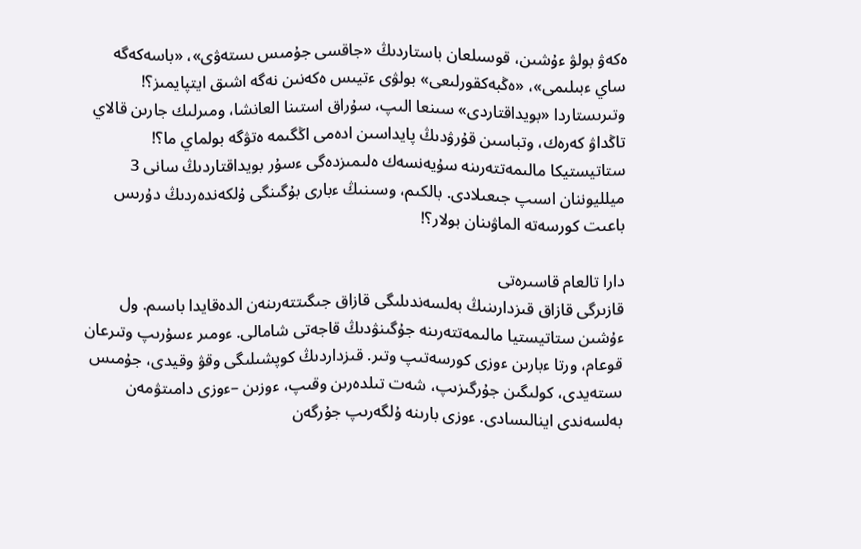ەكەۋ بولۋ ءۇشىن، قوسىلعان باستاردىڭ «جاقسى جۇمىس ىستەۋى»، «باسەكەگە ساي ءبىلىمى»، «ەڭبەكقورلىعى» بولۋى ءتيىس ەكەنىن نەگە اشىق ايتپايمىز؟! وتىرىستاردا «بويداقتاردى» سىنعا الىپ، سۇراق استىنا العانشا، ومىرلىك جارىن قالاي تاڭداۋ كەرەك، وتباسىن قۇرۋدىڭ پايداسىن ادەمى اڭگىمە ەتۋگە بولماي ما؟!
ستاتيستيكا مالىمەتتەرىنە سۇيەنسەك ەلىمىزدەگى ءسۇر بويداقتاردىڭ سانى 3 ميلليوننان اسىپ جىعىلادى. بالكىم، وسىنىڭ ءبارى بۇگىنگى ۇلكەندەردىڭ دۇرىس باعىت كورسەتە الماۋىنان بولار؟!

دارا تالعام قاسىرەتى
قازىرگى قازاق قىزدارىنىڭ بەلسەندىلىگى قازاق جىگىتتەرىنەن الدەقايدا باسىم. ول ءۇشىن ستاتيستيا مالىمەتتەرىنە جۇگىنۋدىڭ قاجەتى شامالى. ءومىر ءسۇرىپ وتىرعان قوعام، ورتا ءبارىن ءوزى كورسەتىپ وتىر. قىزداردىڭ كوپشىلىگى وقۋ وقيدى، جۇمىس ىستەيدى، كولىگىن جۇرگىزىپ، شەت تىلدەرىن وقىپ، ءوزىن –ءوزى دامىتۋمەن بەلسەندى اينالىسادى. ءوزى بارىنە ۇلگەرىپ جۇرگەن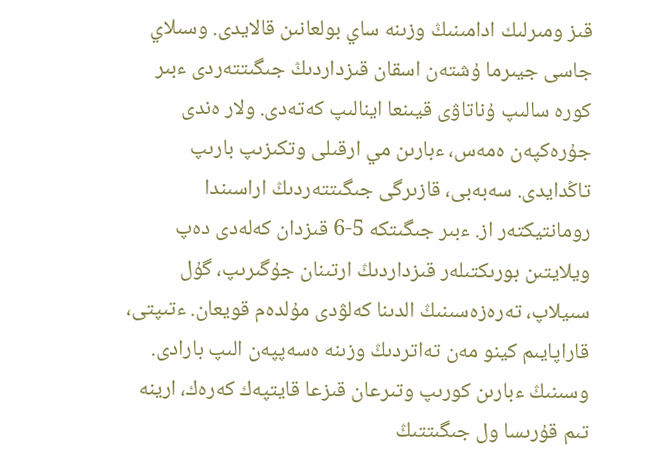قىز ومىرلىك ادامىنىڭ وزىنە ساي بولعانىن قالايدى. وسىلاي جاسى جيىرما ۇشتەن اسقان قىزداردىڭ جىگىتتەردى ءبىر كورە سالىپ ۇناتاۋى قيىنعا اينالىپ كەتەدى. ولار ەندى جۇرەكپەن ەمەس، ءبارىن مي ارقىلى وتكىزىپ بارىپ تاڭدايدى. سەبەبى، قازىرگى جىگىتتەردىڭ اراسىندا رومانتيكتەر از. ءبىر جىگىتكە 5-6 قىزدان كەلەدى دەپ ويلايتىن بورىكتىلەر قىزداردىڭ ارتىنان جۇگىرىپ، گۇل سىيلاپ، تەرەزەسىنىڭ الدىنا كەلۋدى مۇلدەم قويعان. ءتىپتى، قاراپايىم كينو مەن تەاتردىڭ وزىنە ەسەپپەن الىپ بارادى. وسىنىڭ ءبارىن كورىپ وتىرعان قىزعا قايتپەك كەرەك، ارينە تىم قۇرىسا ول جىگىتتىڭ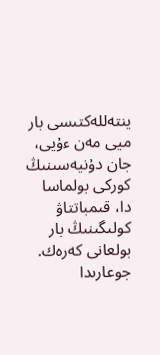ينتەللەكتىسى بار ميى مەن ءۇيى، جان دۇنيەسىنىڭ كوركى بولماسا دا، قىمباتتاۋ كولىگىنىڭ بار بولعانى كەرەك.
جوعارىدا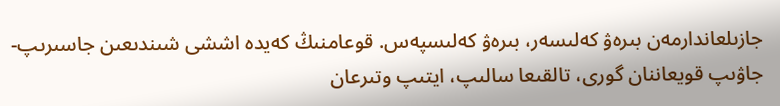جازىلعاندارمەن بىرەۋ كەلىسەر، بىرەۋ كەلىسپەس. قوعامنىڭ كەيدە اششى شىندىعىن جاسىرىپ-جاۋىپ قويعاننان گورى، تالقىعا سالىپ، ايتىپ وتىرعان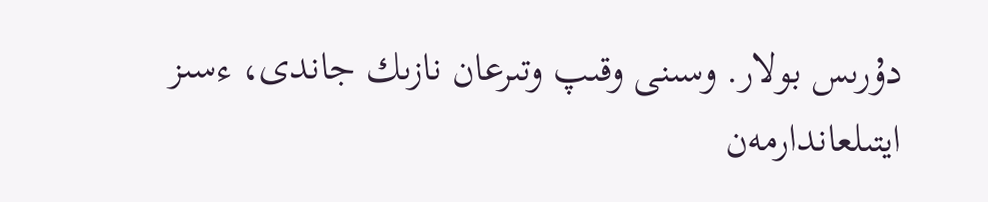دۇرىس بولار. وسىنى وقىپ وتىرعان نازىك جاندى، ءسىز ايتىلعاندارمەن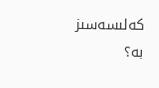كەلىسەسىز بە؟